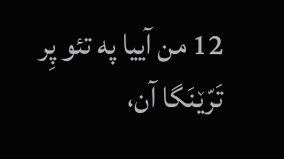12 من آییا په تئو پِر تَرّێنَگا آن،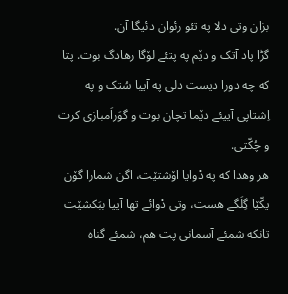بزان وتی دلا په تئو رئوان دئیگا آن.
گڑا پاد آتک و دێم په پتئے لۆگا رهادگ بوت. پتا که چه دورا دیست دلی په آییا سُتک و په اِشتاپی آییئے دێما تچان بوت و گوَراَمبازی کرت و چُکّتی.
هر وهدا که په دْوایا اۆشتێت، اگن شمارا گۆن یکّێا گِلَگے هست، وتی دْوائے تها آییا ببَکشێت تانکه شمئے آسمانی پت هم، شمئے گناه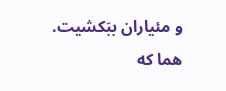و مئیاران ببَکشیت.
هما که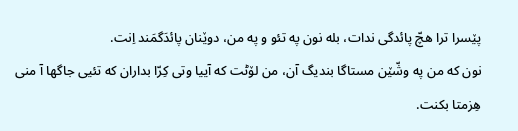پێسرا ترا هچّ پائدگی ندات، بله نون په تئو و په من، دوێنان پائدَگمَند اِنت.
نون که من په وشّێن مستاگا بندیگ آن، من لۆٹت که آییا وتی کِرّا بداران که تئیی جاگها آ منی هِزمتا بکنت.